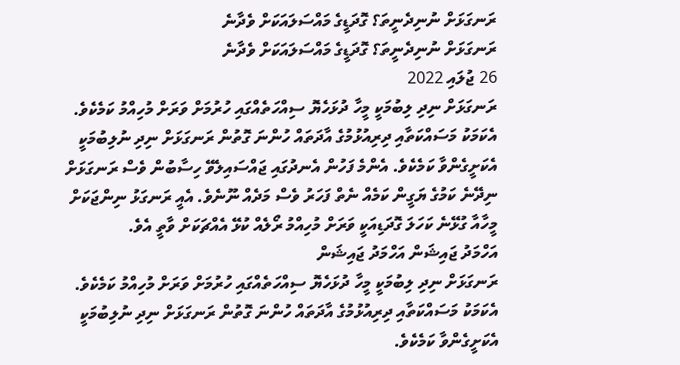ރަނގަޅަށް ނުނިދެނީތަ؟ ގޮދަޑީގެ މައްސަލައަކަށް ވެދާނެ
ރަނގަޅަށް ނުނިދެނީތަ؟ ގޮދަޑީގެ މައްސަލައަކަށް ވެދާނެ
26 ޖުލައި 2022
ރަނގަޅަށް ނިދި ލިބުމަކީ މީހާ ދުޅަހެޔޮ ސިއްހަތެއްގައި ހުރުމަށް ވަރަށް މުހިއްމު ކަމެކެވެ. އެކަމަކު މަސައްކަތާއި ދިރިއުޅުމުގެ އާދަތައް ހުންނަ ގޮތުން ރަނގަޅަށް ނިދި ނުލިބުމަކީ އެކަށީގެންވާ ކަމެކެވެ. އެންމެ ފަހުން އެނދުގައި ޖައްސައިލެވޭ ހިސާބުން ވެސް ރަނގަޅަށް ނިދޭނެ ކަމުގެ ޔަގީން ކަމެއް ނެތް ފަހަރު ވެސް މަދެއް ނޫނެވެ. އެއީ ރަނގަޅު ނިންޖަކަށް މީހާއާ ގުޅޭނެ ކަހަލަ ގޮދަޑިއަކީ ވަރަށް މުހިއްމު ރޯލެއް ކުޅޭ އެއްޗަކަށް ވާތީ އެވެ.
އަހްމަދު ޖައިޝަން އަހްމަދު ޖައިޝަން
ރަނގަޅަށް ނިދި ލިބުމަކީ މީހާ ދުޅަހެޔޮ ސިއްހަތެއްގައި ހުރުމަށް ވަރަށް މުހިއްމު ކަމެކެވެ. އެކަމަކު މަސައްކަތާއި ދިރިއުޅުމުގެ އާދަތައް ހުންނަ ގޮތުން ރަނގަޅަށް ނިދި ނުލިބުމަކީ އެކަށީގެންވާ ކަމެކެވެ.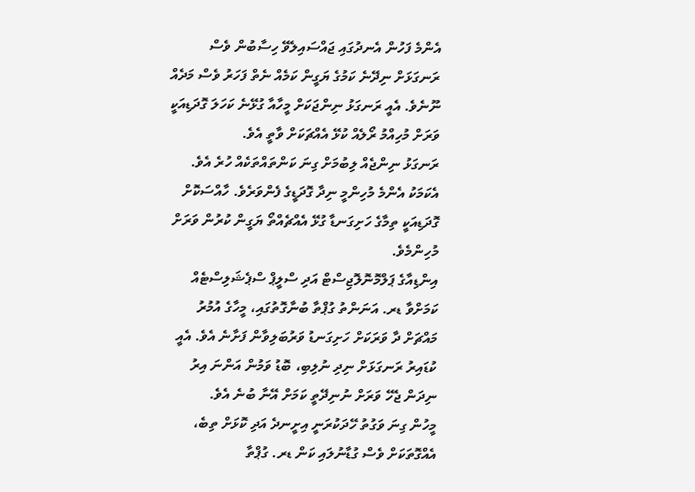އެންމެ ފަހުން އެނދުގައި ޖައްސައިލެވޭ ހިސާބުން ވެސް ރަނގަޅަށް ނިދޭނެ ކަމުގެ ޔަގީން ކަމެއް ނެތް ފަހަރު ވެސް މަދެއް ނޫނެވެ. އެއީ ރަނގަޅު ނިންޖަކަށް މީހާއާ ގުޅޭނެ ކަހަލަ ގޮދަޑިއަކީ ވަރަށް މުހިއްމު ރޯލެއް ކުޅޭ އެއްޗަކަށް ވާތީ އެވެ.
ރަނގަޅު ނިންޖެއް ލިބުމަށް ގިނަ ކަންތައްތަކެއް ހުރެ އެވެ. އެކަމަކު އެންމެ މުހިންމީ ނިދާ ގޮދަޑީގެ ފެންވަރެވެ. ހާއްސަކޮށް ގޮދަޑިއަކީ ތިމާގެ ހަށިގަނޑާ ގުޅޭ އެއްޗެއްތޯ ޔަގީން ކުރުން ވަރަށް މުހިންމެވެ.
އިންޑިއާގެ ޕަލްމޮނޮލޮޖިސްޓް އަދި ސްލީޕް ސްޕެޝަލިސްޓެއް ކަމަށްވާ ޑރ. އަނަންތު ގުޕްތާ ބުނާގޮތުގައި، މީހާގެ އުމުރު މައްޗަށް ދާ ވަރަކަށް ހަށިގަނޑު ވަރުބަލިވާން ފަށާނެ އެވެ. އެއީ ކުޑައިރު ރަނގަޅަށް ނިދި ނުލިބި، ބޮޑު ވަމުން އަންނަ އިރު ނިދަން ޖެހޭ ވަރަށް ނުނިދޭތީ ކަމަށް އޭނާ ބުނެ އެވެ.
މީހުން ގިނަ ވަގުތު ހޭދަކުރަނީ އިށީނދެ އަދި ކޮޅަށް ތިބެ، އެއްގޮތަކަށް ވެސް ގުޑާނުލައި ކަން ޑރ. ގުޕްތާ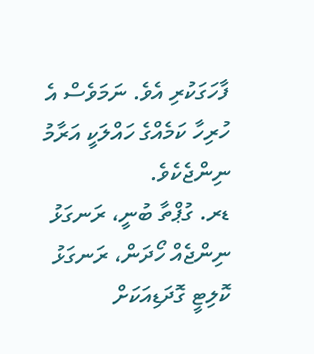ފާހަގަކުރި އެވެ. ނަމަވެސް އެ ހުރިހާ ކަމެއްގެ ހައްލަކީ އަރާމު ނިންޖެކެވެ.
ޑރ. ގުޕްތާ ބުނީ، ރަނގަޅު ނިންޖެއް ހޯދަން، ރަނގަޅު ކޮލިޓީ ގޮދަޑިއަކަށް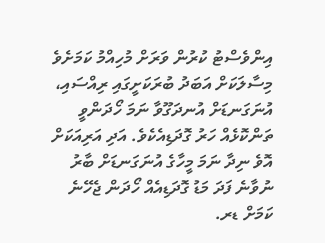އިންވެސްޓު ކުރުން ވަރަށް މުހިއްމު ކަމަށެވެ
މިސާލަކަށް އަބަދު ބުރަކަށީގައި ރިއްސައި، އުނަގަނޑަށް އުނދަގޫވާ ނަމަ ހޯދަންވީ ތަންކޮޅެއް ހަރު ގޮދަޑިއެކެވެ. އަދި އަރިއަކަށް އޮވެ ނިދާ ނަމަ މީހާގެ އުނަގަނޑަށް ބާރު ނުވާނެ ފަދަ މަޑު ގޮދަޑިއެއް ހޯދަން ޖެހޭނެ ކަމަށް ޑރ.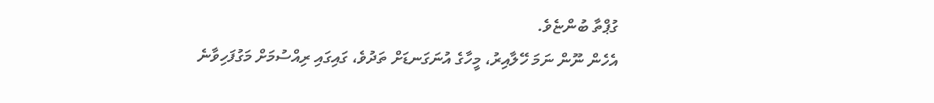ގުޕްތާ ބުންޏެވެ.
އެހެން ނޫން ނަމަ ހޭލާއިރު، މީހާގެ އުނަގަނޑަށް ތަދުވެ، ގައިގައި ރިއްސުމަށް މަގުފަހިވާނެ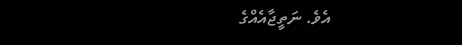އެވެ. ނަތީޖާއެއްގެ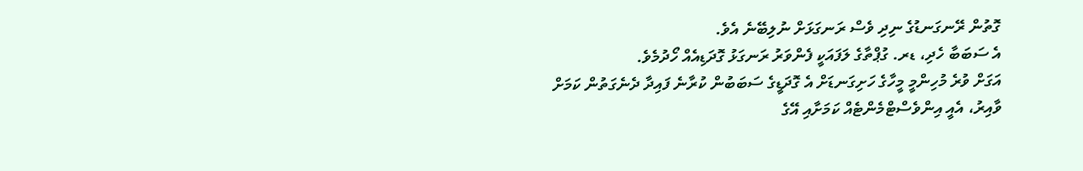ގޮތުން ރޭނގަނޑުގެ ނިދި ވެސް ރަނގަޅަށް ނުލިބޭނެ އެވެ.
އެ ސަބަބާ ހެދި، ޑރ. ގުޕްތާގެ ލަފައަކީ ފެންވަރު ރަނގަޅު ގޮދަޑިއެއް ހޯދުމެވެ.
އަގަށް ވުރެ މުހިންމީ މީހާގެ ހަށިގަނޑަށް އެ ގޮދަޑީގެ ސަބަބުން ކުރާނެ ފައިދާ ދެނެގަތުން ކަމަށް ވާއިރު، އެއީ އިންވެސްޓްމެންޓެއް ކަމަށާއި އޭގެ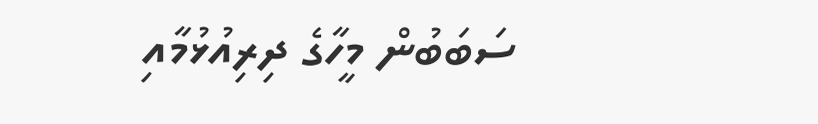ސަބަބުން މީހާގެ ދިރިއުޅުމާއި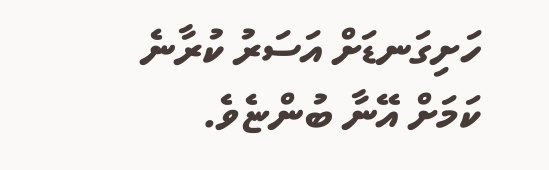ހަށިގަނޑަށް އަސަރު ކުރާނެ ކަމަށް އޭނާ ބުންޏެވެ.